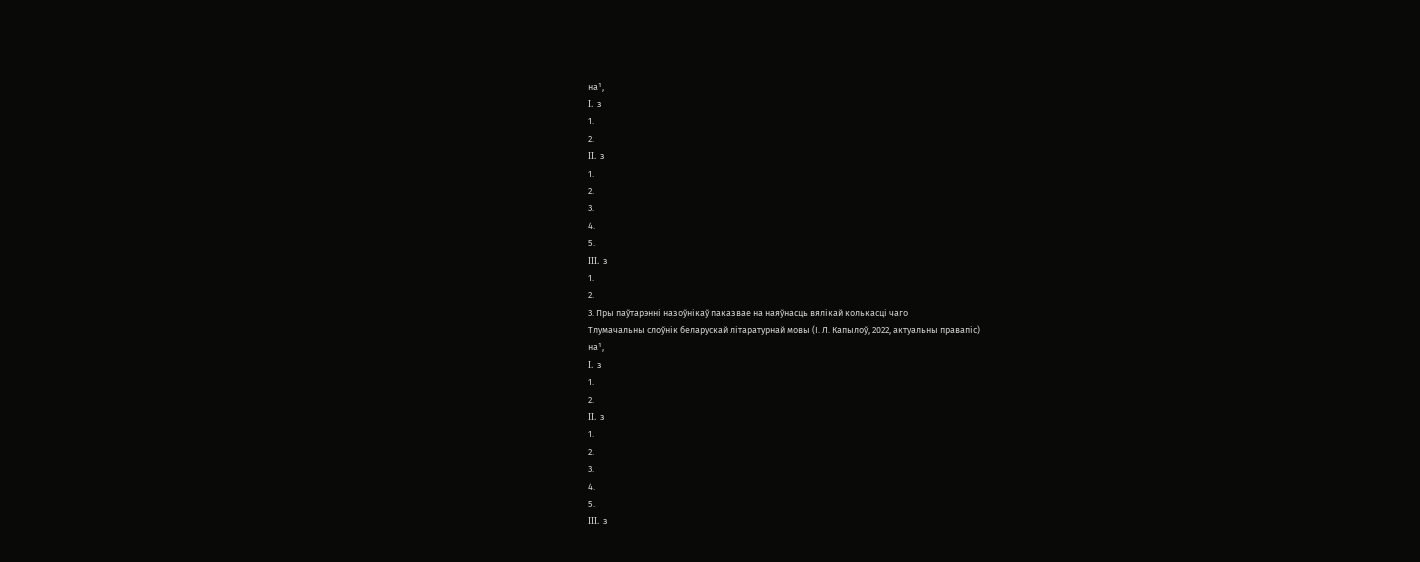на¹,
I. з
1.
2.
II. з
1.
2.
3.
4.
5.
III. з
1.
2.
3. Пры паўтарэнні назоўнікаў паказвае на наяўнасць вялікай колькасці чаго
Тлумачальны слоўнік беларускай літаратурнай мовы (І. Л. Капылоў, 2022, актуальны правапіс)
на¹,
I. з
1.
2.
II. з
1.
2.
3.
4.
5.
III. з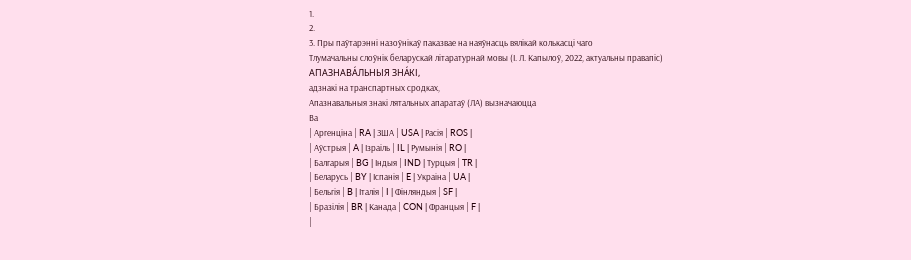1.
2.
3. Пры паўтарэнні назоўнікаў паказвае на наяўнасць вялікай колькасці чаго
Тлумачальны слоўнік беларускай літаратурнай мовы (І. Л. Капылоў, 2022, актуальны правапіс)
АПАЗНАВА́ЛЬНЫЯ ЗНА́КІ,
адзнакі на транспартных сродках,
Апазнавальныя знакі лятальных апаратаў (ЛА) вызначаюцца
Ва
| Аргенціна | RA | ЗША | USA | Расія | ROS |
| Аўстрыя | A | Ізраіль | IL | Румынія | RO |
| Балгарыя | BG | Індыя | IND | Турцыя | TR |
| Беларусь | BY | Іспанія | E | Украіна | UA |
| Бельгія | B | Італія | I | Фінляндыя | SF |
| Бразілія | BR | Канада | CON | Францыя | F |
|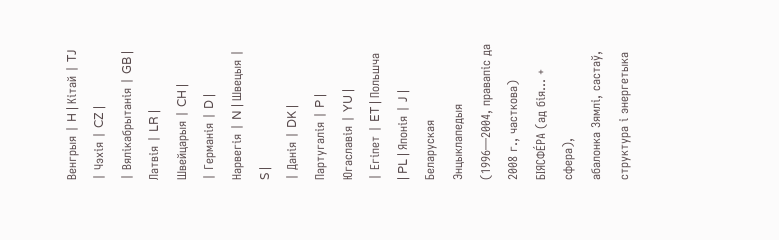Венгрыя | H | Кітай | TJ | Чэхія | CZ |
| Вялікабрытанія | GB | Латвія | LR | Швейцарыя | CH |
| Германія | D | Нарвегія | N | Швецыя | S |
| Данія | DK | Партугалія | P | Югаславія | YU |
| Егіпет | ET | Польшча | PL | Японія | J |
Беларуская Энцыклапедыя (1996—2004, правапіс да 2008 г., часткова)
БІЯСФЕ́РА (ад бія... + сфера),
абалонка Зямлі, састаў, структура і энергетыка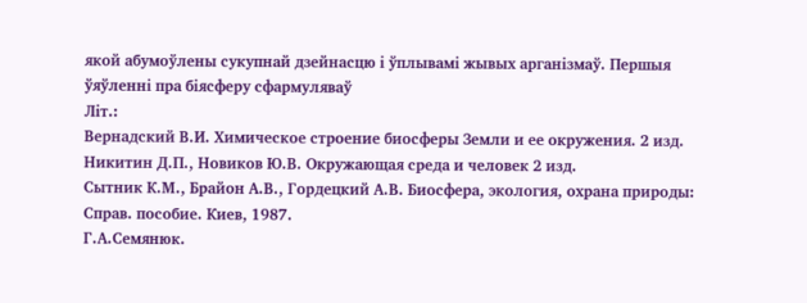якой абумоўлены сукупнай дзейнасцю і ўплывамі жывых арганізмаў. Першыя ўяўленні пра біясферу сфармуляваў
Літ.:
Вернадский В.И. Химическое строение биосферы Земли и ее окружения. 2 изд.
Никитин Д.П., Новиков Ю.В. Окружающая среда и человек 2 изд.
Сытник К.М., Брайон А.В., Гордецкий А.В. Биосфера, экология, охрана природы: Справ. пособие. Киев, 1987.
Г.А.Семянюк.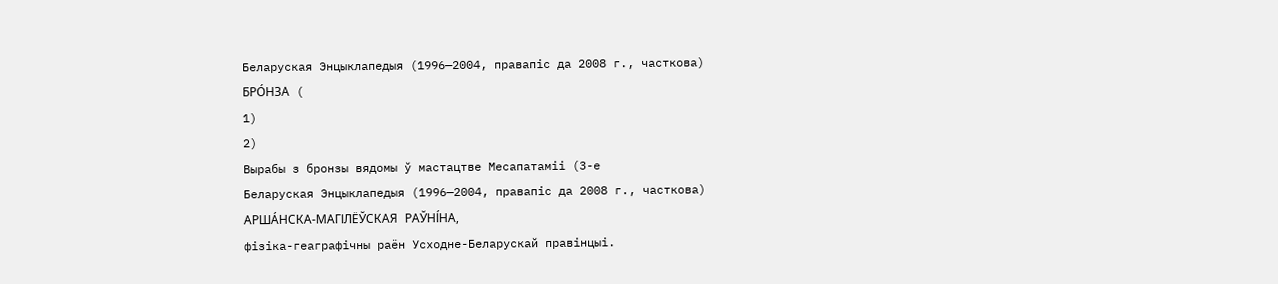Беларуская Энцыклапедыя (1996—2004, правапіс да 2008 г., часткова)
БРО́НЗА (
1)
2)
Вырабы з бронзы вядомы ў мастацтве Месапатаміі (3-е
Беларуская Энцыклапедыя (1996—2004, правапіс да 2008 г., часткова)
АРША́НСКА-МАГІЛЁЎСКАЯ РАЎНІ́НА,
фізіка-геаграфічны раён Усходне-Беларускай правінцыі.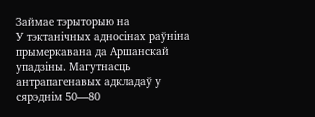Займае тэрыторыю на
У тэктанічных адносінах раўніна прымеркавана да Аршанскай упадзіны. Магутнасць антрапагенавых адкладаў у сярэднім 50—80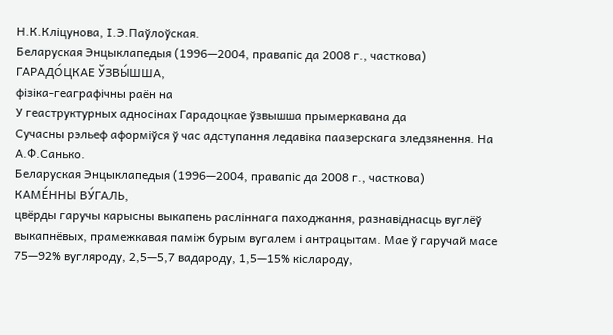Н.К.Кліцунова, І.Э.Паўлоўская.
Беларуская Энцыклапедыя (1996—2004, правапіс да 2008 г., часткова)
ГАРАДО́ЦКАЕ ЎЗВЫ́ШША,
фізіка-геаграфічны раён на
У геаструктурных адносінах Гарадоцкае ўзвышша прымеркавана да
Сучасны рэльеф аформіўся ў час адступання ледавіка паазерскага зледзянення. На
А.Ф.Санько.
Беларуская Энцыклапедыя (1996—2004, правапіс да 2008 г., часткова)
КАМЕ́ННЫ ВУ́ГАЛЬ,
цвёрды гаручы карысны выкапень расліннага паходжання, разнавіднасць вуглёў выкапнёвых, прамежкавая паміж бурым вугалем і антрацытам. Мае ў гаручай масе 75—92% вугляроду, 2,5—5,7 вадароду, 1,5—15% кіслароду,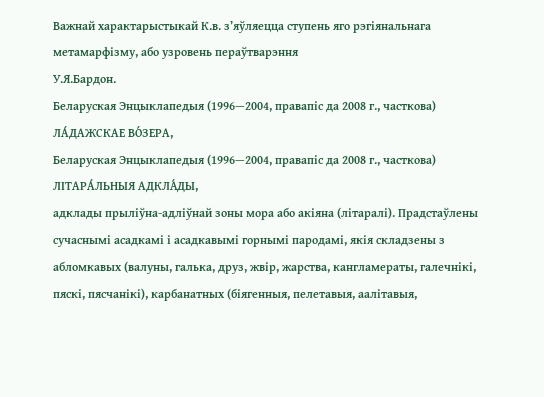Важнай характарыстыкай К.в. з’яўляецца ступень яго рэгіянальнага метамарфізму, або узровень пераўтварэння
У.Я.Бардон.
Беларуская Энцыклапедыя (1996—2004, правапіс да 2008 г., часткова)
ЛА́ДАЖСКАЕ ВО́ЗЕРА,
Беларуская Энцыклапедыя (1996—2004, правапіс да 2008 г., часткова)
ЛІТАРА́ЛЬНЫЯ АДКЛА́ДЫ,
адклады прыліўна-адліўнай зоны мора або акіяна (літаралі). Прадстаўлены сучаснымі асадкамі і асадкавымі горнымі пародамі, якія складзены з абломкавых (валуны, галька, друз, жвір, жарства, кангламераты, галечнікі, пяскі, пясчанікі), карбанатных (біягенныя, пелетавыя, аалітавыя,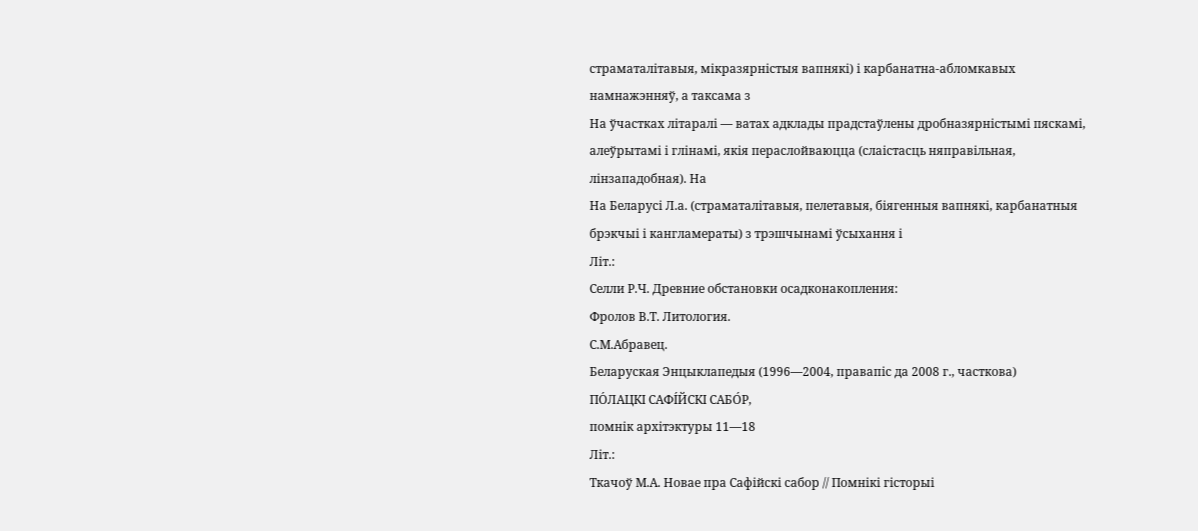страматалітавыя, мікразярністыя вапнякі) і карбанатна-абломкавых намнажэнняў, а таксама з
На ўчастках літаралі — ватах адклады прадстаўлены дробназярністымі пяскамі, алеўрытамі і глінамі, якія пераслойваюцца (слаістасць няправільная, лінзападобная). На
На Беларусі Л.а. (страматалітавыя, пелетавыя, біягенныя вапнякі, карбанатныя брэкчыі і кангламераты) з трэшчынамі ўсыхання і
Літ.:
Селли Р.Ч. Древние обстановки осадконакопления:
Фролов В.Т. Литология.
С.М.Абравец.
Беларуская Энцыклапедыя (1996—2004, правапіс да 2008 г., часткова)
ПО́ЛАЦКІ САФІ́ЙСКІ САБО́Р,
помнік архітэктуры 11—18
Літ.:
Ткачоў М.А. Новае пра Сафійскі сабор // Помнікі гісторыі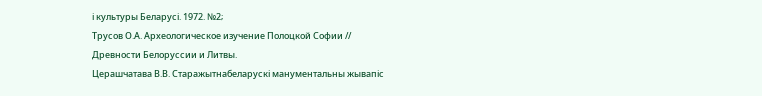і культуры Беларусі. 1972. №2;
Трусов О.А. Археологическое изучение Полоцкой Софии // Древности Белоруссии и Литвы.
Церашчатава В.В. Старажытнабеларускі манументальны жывапіс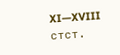XI—XVIII стст.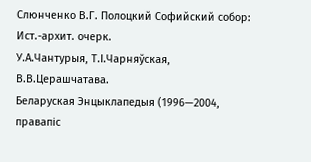Слюнченко В.Г. Полоцкий Софийский собор: Ист.-архит. очерк.
У.А.Чантурыя, Т.І.Чарняўская, В.В.Церашчатава.
Беларуская Энцыклапедыя (1996—2004, правапіс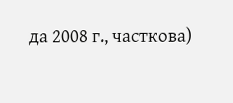да 2008 г., часткова)